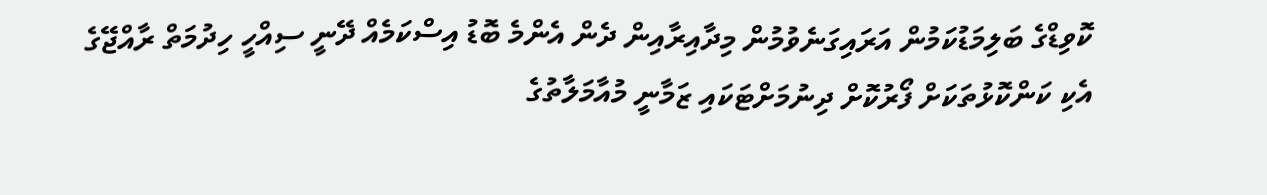ކޮވިޑްގެ ބަލިމަޑުކަމުން އަރައިގަނެވުމުން މިދާއިރާއިން ދެން އެންމެ ބޮޑު އިސްކަމެއް ދޭނީ ސިއްހީ ހިދުމަތް ރާއްޖޭގެ އެކި ކަންކޮޅުތަކަށް ފޯރުކޮށް ދިނުމަށްޓަކައި ޒަމާނީ މުއާމަލާތުގެ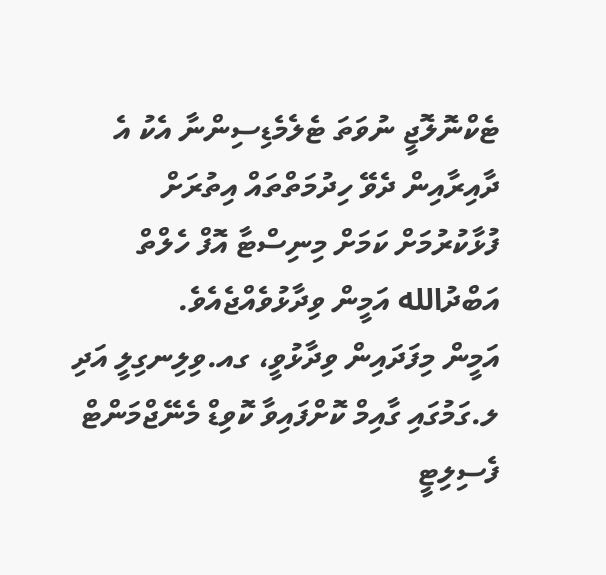ޓެކްނޮލޮޖީ ނުވަތަ ޓެލެމެޑިސިންނާ އެކު އެ ދާއިރާއިން ދެވޭ ހިދުމަތްތައް އިތުރަށް ފުޅާކުރުމަށް ކަމަށް މިނިސްޓާ އޮފް ހެލްތް އަބްދުالله އަމީން ވިދާޅުވެއްޖެއެވެ.
އަމީން މިފަދައިން ވިދާޅުވީ، ގއ.ވިލިނގިލީ އަދި ލ.ގަމުގައި ގާއިމް ކޮށްފައިވާ ކޮވިޑް މެނޭޖްމަންޓް ފެސިލިޓީ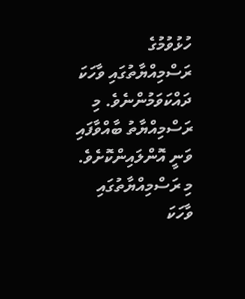ހުޅުވުމުގެ ރަސްމިއްޔާތުގައި ވާހަކަ ދައްކަވަމުންނެވެ. މި ރަސްމިއްޔާތު ބާއްވާފައި ވަނީ އޮންލައިންކޮށެވެ.
މި ރަސްމިއްޔާތުގައި ވާހަކަ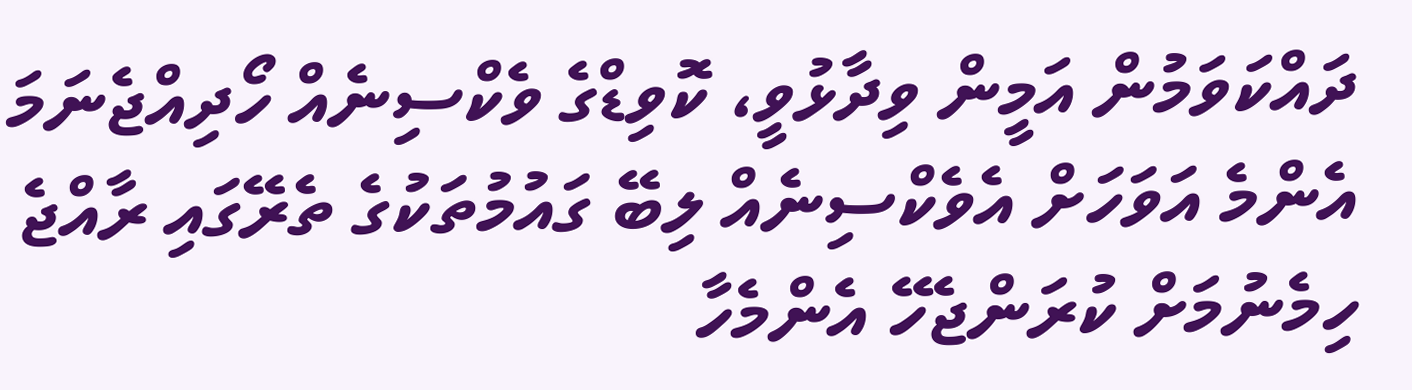ދައްކަވަމުން އަމީން ވިދާޅުވީ، ކޮވިޑްގެ ވެކްސިނެއް ހޯދިއްޖެނަމަ އެންމެ އަވަހަށް އެވެކްސިނެއް ލިބޭ ގައުމުތަކުގެ ތެރޭގައި ރާއްޖެ ހިމެނުމަށް ކުރަންޖެހޭ އެންމެހާ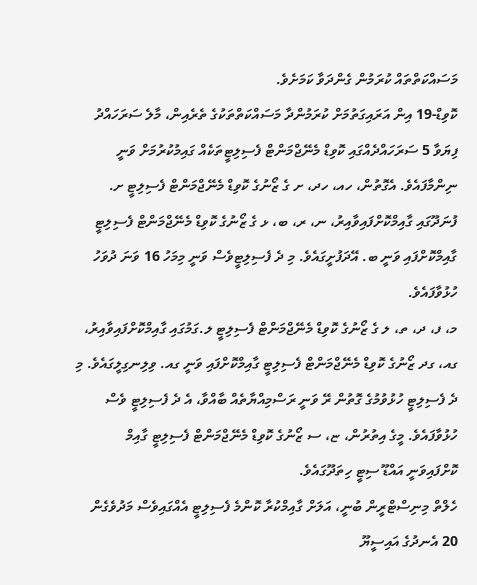މަސައްކަތްތައް ކުރަމުން ގެންދަވާ ކަމަށެވެ.
ކޮވިޑް-19 އިން އަރައިގަތުމަށް ކުރަމުންދާ މަސައްކަތްތަކުގެ ތެރެއިން، މާލެ ސަރަހައްދު ފިޔަވާ 5 ސަރަހައްދެއްގައި ކޮވިޑް މެނޭޖްމަންޓް ފެސިލިޓީތަކެއް ގައިމުކުރުމަށް ވަނީ ނިންމާފައެވެ. އެގޮތުން، ހއ، ހދ، ށ ގެ ޒޯނުގެ ކޮވިޑް މެނޭޖްމަންޓް ފެސިލިޓީ ށ. ފުނަދޫގައި ގާއިމްކޮށްފައިވާއިރު، ނ، ރ، ބ، ޅ ގެ ޒޯނުގެ ކޮވިޑް މެނޭޖްމަންޓް ފެސިލިޓީ ގާއިމްކޮށްފައި ވަނީ ބ. އޭދަފުށީގައެވެ. މި ދެ ފެސިލިޓީވެސް ވަނީ މިމަހު 16 ވަނަ ދުވަހު ހުޅުވާފައެވެ.
މ، ފ، ދ، ތ، ލ ގެ ޒޯނުގެ ކޮވިޑް މެނޭޖްމަންޓް ފެސިލިޓީ ލ.ގަމުގައި ގާއިމްކޮށްފައިވާއިރު، ގއ، ގދ ޒޯނުގެ ކޮވިޑް މެނޭޖްމަންޓް ފެސިލިޓީ ގާއިމްކޮށްފައި ވަނީ ގއ. ވިލިނގިލީގައެވެ. މި ދެ ފެސިލިޓީ ހުޅުވުމުގެ ގޮތުން ރޭ ވަނީ ރަސްމިއްޔާތެއް ބާއްވާ، އެ ދެ ފެސިލިޓީ ވެސް ހުޅުވާފައެވެ. މީގެ އިތުރުން، ޏ، ސ ޒޯނުގެ ކޮވިޑް މެނޭޖްމަންޓް ފެސިލިޓީ ގާއިމް ކޮށްފައިވަނީ އައްޑޫ ސިޓީ ހިތަދޫގައެވެ.
ހެލްތް މިނިސްޓްރީން ބުނީ، އަލަށް ގާއިމްކުރާ ކޮންމެ ފެސިލިޓީ އެއްގައިވެސް މަދުވެގެން 20 އެނދުގެ އައިސީޔޫ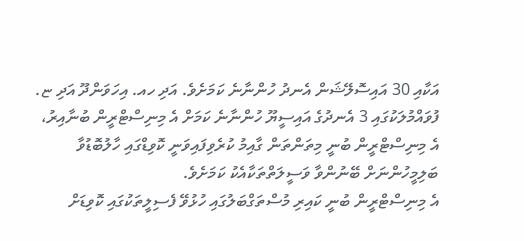އަކާއި 30 އައިސޮލޭޝަން އެނދު ހުންނާނެ ކަމަށެވެ. އަދި ހއ. އިހަވަންދޫ އަދި ޏ. ފުވައްމުލަކުގައި 3 އެނދުގެ އައިސީޔޫ ހުންނާނެ ކަމަށް އެ މިނިސްޓްރީން ބުނާއިރު، އެ މިނިސްޓްރީން ބުނީ މިތަންތަން ގާއިމު ކުރެވިފައިވަނީ ކޮވިޑްގައި ހާލުބޮޑުވާ ބަލިމީހުންނަށް ބޭނުންވާ ވަސީލަތްތަކާއެކު ކަމަށެވެ.
އެ މިނިސްޓްރީން ބުނީ ކައިރި މުސްތަގްބަލުގައި ހުޅުވޭ ފެސިލީތަކުގައި ކޮވިޑަށް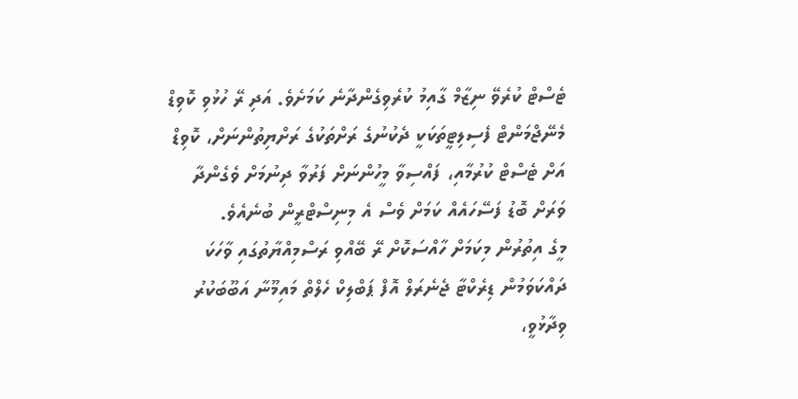ޓެސްޓް ކުރެވޭ ނިޒާމް ގާއިމު ކުރެވިގެންދާނެ ކަމަށެވެ. އަދި ރޭ ހުޅުވި ކޮވިޑް މެނޭޖްމަންޓް ފެސިލިޓީތަކަކީ ދެކުނުގެ ރަށްތަކުގެ ރަށްޔިތުންނަށް، ކޮވިޑް އަށް ޓެސްޓް ކުރުމާއި، ފައްސިވާ މީހުންނަށް ފަރުވާ ދިނުމަށް ވެގެންދާ ވަރަށް ބޮޑު ފަސޭހައެއް ކަމަށް ވެސް އެ މިނިސްޓްރީން ބުނެއެވެ.
މީގެ އިތުރުން މިކަމަށް ހާއްސަކޮށް ރޭ ބޭއްވި ރަސްމިއްޔާތުގައި ވާހަކަ ދައްކަވަމުން ޑިރެކްޓާ ޖެނެރަލް އޮފް ޕަބްލިކް ހެލްތް މައިމޫނާ އަބޫބަކުރު ވިދާޅުވީ،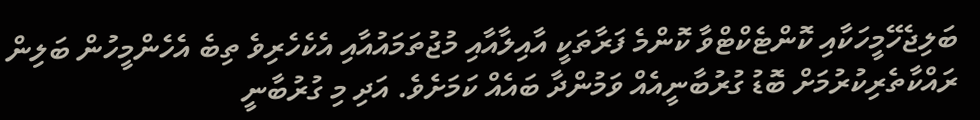ބަލިޖެހޭމީހަކާއި ކޮންޓެކްޓްވާ ކޮންމެ ފަރާތަކީ އާއިލާއާއި މުޖުތަމައުއާއި އެކެހެރިވެ ތިބެ އެހެންމީހުން ބަލިން ރައްކާތެރިކުރުމަށް ބޮޑު ގުރުބާނީއެއް ވަމުންދާ ބައެއް ކަމަށެވެ. އަދި މި ގުރުބާނީ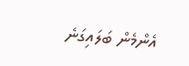އެންމެން ބަލައިގަނެ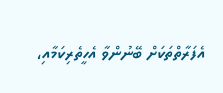އެފަރާތްތަކަށް ބޭނުންވާ އެހީތެރިކަމާއި،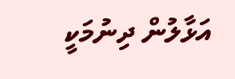އަޅާލުން ދިނުމަކީ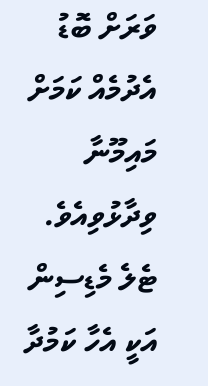ވަރަށް ބޮޑު އެދުމެއް ކަމަށް މައިމޫނާ ވިދާޅުވިއެވެ.
ޓެލެ މެޑިސިން އަކީ އެހާ ކަމުދާ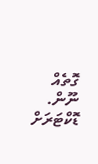ގޮތެއް ނޫން. ޑޮކްޓަރަށް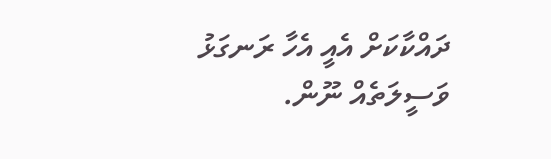ދައްކާކަށް އެއީ އެހާ ރަނގަޅު ވަސީލަތެއް ނޫން.